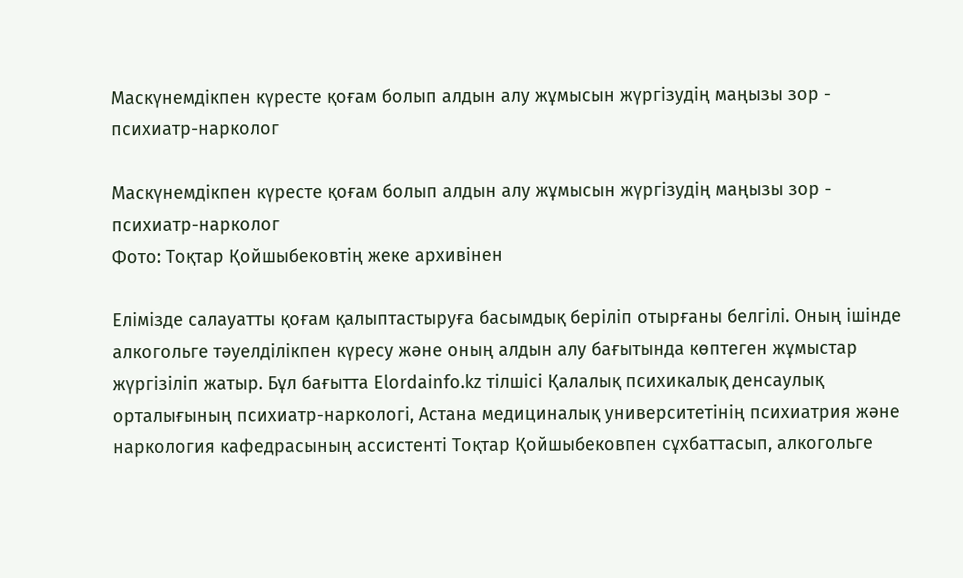Маскүнемдікпен күресте қоғам болып алдын алу жұмысын жүргізудің маңызы зор - психиатр-нарколог

Маскүнемдікпен күресте қоғам болып алдын алу жұмысын жүргізудің маңызы зор - психиатр-нарколог
Фото: Тоқтар Қойшыбековтің жеке архивінен

Елімізде салауатты қоғам қалыптастыруға басымдық беріліп отырғаны белгілі. Оның ішінде алкогольге тәуелділікпен күресу және оның алдын алу бағытында көптеген жұмыстар жүргізіліп жатыр. Бұл бағытта Elordainfo.kz тілшісі Қалалық психикалық денсаулық орталығының психиатр-наркологі, Астана медициналық университетінің психиатрия және наркология кафедрасының ассистенті Тоқтар Қойшыбековпен сұхбаттасып, алкогольге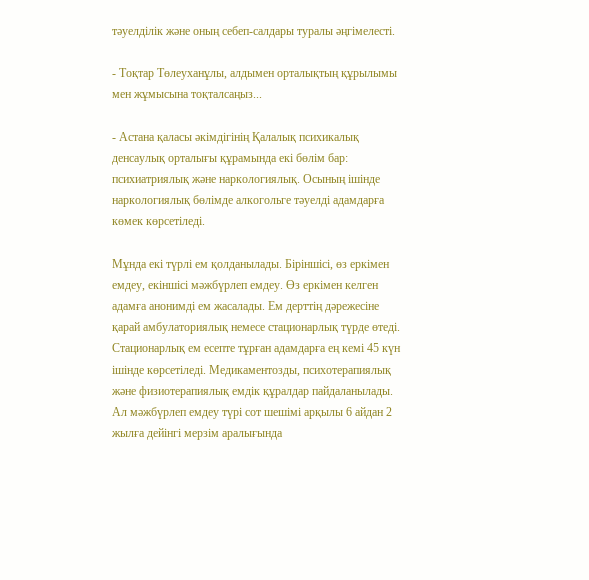тәуелділік және оның себеп-салдары туралы әңгімелесті.

- Тоқтар Төлеуханұлы, алдымен орталықтың құрылымы мен жұмысына тоқталсаңыз...

- Астана қаласы әкімдігінің Қалалық психикалық денсаулық орталығы құрамында екі бөлім бар: психиатриялық және наркологиялық. Осының ішінде наркологиялық бөлімде алкогольге тәуелді адамдарға көмек көрсетіледі.

Мұнда екі түрлі ем қолданылады. Біріншісі, өз еркімен емдеу, екіншісі мәжбүрлеп емдеу. Өз еркімен келген адамға анонимді ем жасалады. Ем дерттің дәрежесіне қарай амбулаториялық немесе стационарлық түрде өтеді. Стационарлық ем есепте тұрған адамдарға ең кемі 45 күн ішінде көрсетіледі. Медикаментозды, психотерапиялық және физиотерапиялық емдік құралдар пайдаланылады. Ал мәжбүрлеп емдеу түрі сот шешімі арқылы 6 айдан 2 жылға дейінгі мерзім аралығында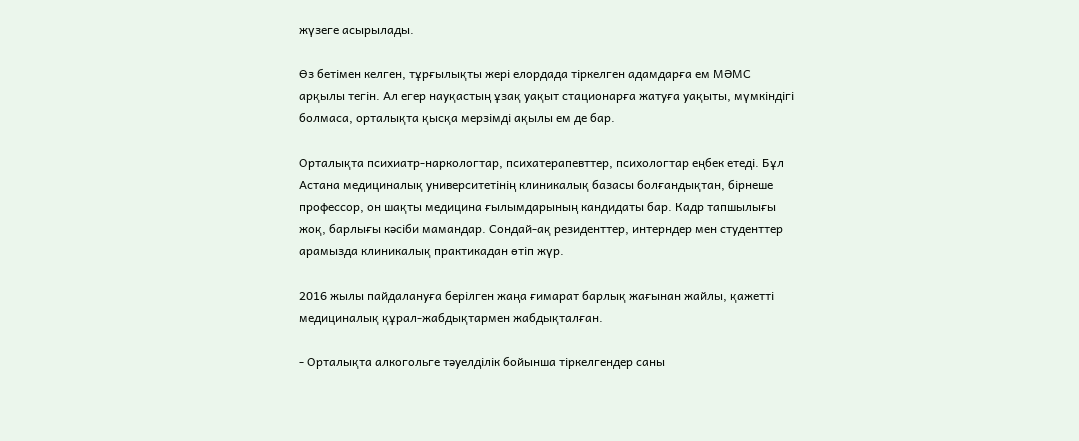жүзеге асырылады.

Өз бетімен келген, тұрғылықты жері елордада тіркелген адамдарға ем МӘМС арқылы тегін. Ал егер науқастың ұзақ уақыт стационарға жатуға уақыты, мүмкіндігі болмаса, орталықта қысқа мерзімді ақылы ем де бар.

Орталықта психиатр-наркологтар, психатерапевттер, психологтар еңбек етеді. Бұл Астана медициналық университетінің клиникалық базасы болғандықтан, бірнеше профессор, он шақты медицина ғылымдарының кандидаты бар. Кадр тапшылығы жоқ, барлығы кәсіби мамандар. Сондай-ақ резиденттер, интерндер мен студенттер арамызда клиникалық практикадан өтіп жүр.

2016 жылы пайдалануға берілген жаңа ғимарат барлық жағынан жайлы, қажетті медициналық құрал-жабдықтармен жабдықталған.

- Орталықта алкогольге тәуелділік бойынша тіркелгендер саны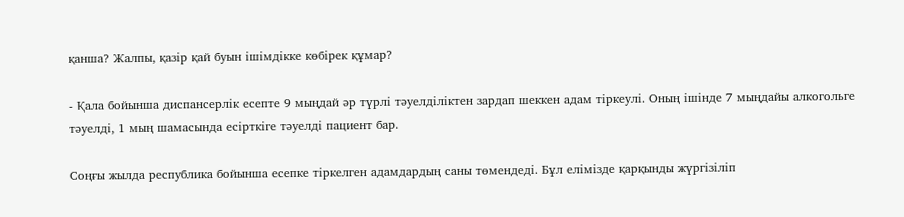қанша? Жалпы, қазір қай буын ішімдікке көбірек құмар?

- Қала бойынша диспансерлік есепте 9 мыңдай әр түрлі тәуелділіктен зардап шеккен адам тіркеулі. Оның ішінде 7 мыңдайы алкогольге тәуелді, 1 мың шамасында есірткіге тәуелді пациент бар.

Соңғы жылда республика бойынша есепке тіркелген адамдардың саны төмендеді. Бұл елімізде қарқынды жүргізіліп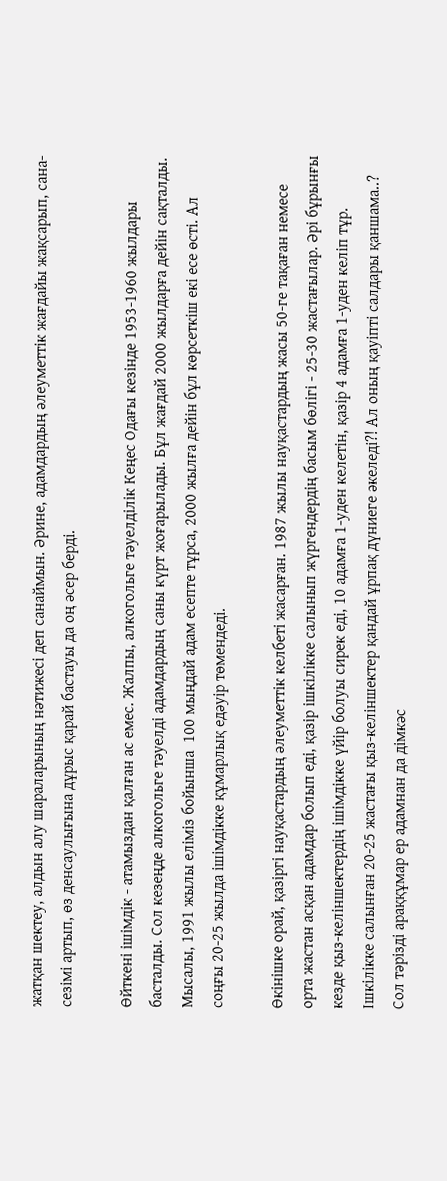жатқан шектеу, алдын алу шараларының нәтижесі деп санаймын. Әрине, адамдардың әлеуметтік жағдайы жақсарып, сана-сезімі артып, өз денсаулығына дұрыс қарай бастауы да оң әсер берді.

Өйткені ішімдік - атамыздан қалған ас емес. Жалпы, алкогольге тәуелділік Кеңес Одағы кезінде 1953-1960 жылдары басталды. Сол кезеңде алкогольге тәуелді адамдардың саны күрт жоғарылады. Бұл жағдай 2000 жылдарға дейін сақталды. Мысалы, 1991 жылы еліміз бойынша  100 мыңдай адам есепте тұрса, 2000 жылға дейін бұл көрсеткіш екі есе өсті. Ал соңғы 20-25 жылда ішімдікке құмарлық едәуір төмендеді.

Өкінішке орай, қазіргі науқастардың әлеуметтік келбеті жасарған. 1987 жылы науқастардың жасы 50-ге тақаған немесе орта жастан асқан адамдар болып еді, қазір ішкілікке салынып жүргендердің басым бөлігі - 25-30 жастағылар. Әрі бұрынғы кезде қыз-келіншектердің ішімдікке үйір болуы сирек еді, 10 адамға 1-уден келетін, қазір 4 адамға 1-уден келіп тұр. Ішкілікке салынған 20-25 жастағы қыз-келіншектер қандай ұрпақ дүниеге әкеледі?! Ал оның қауіпті салдары қаншама..? Сол тәрізді араққұмар ер адамнан да дімкәс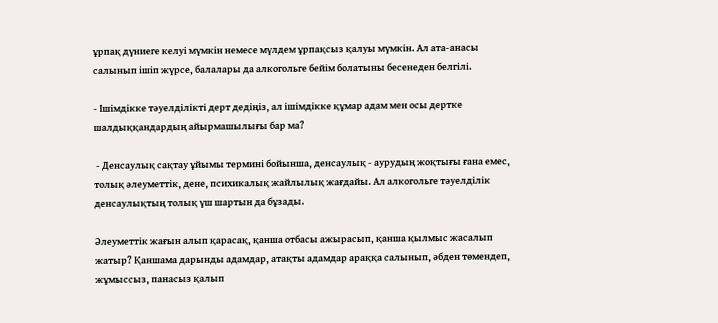ұрпақ дүниеге келуі мүмкін немесе мүлдем ұрпақсыз қалуы мүмкін. Ал ата-анасы салынып ішіп жүрсе, балалары да алкогольге бейім болатыны бесенеден белгілі.

- Ішімдікке тәуелділікті дерт дедіңіз, ал ішімдікке құмар адам мен осы дертке шалдыққандардың айырмашылығы бар ма?

 - Денсаулық сақтау ұйымы термині бойынша, денсаулық - аурудың жоқтығы ғана емес, толық әлеуметтік, дене, психикалық жайлылық жағдайы. Ал алкогольге тәуелділік денсаулықтың толық үш шартын да бұзады.

Әлеуметтік жағын алып қарасақ, қанша отбасы ажырасып, қанша қылмыс жасалып жатыр? Қаншама дарынды адамдар, атақты адамдар араққа салынып, әбден төмендеп, жұмыссыз, панасыз қалып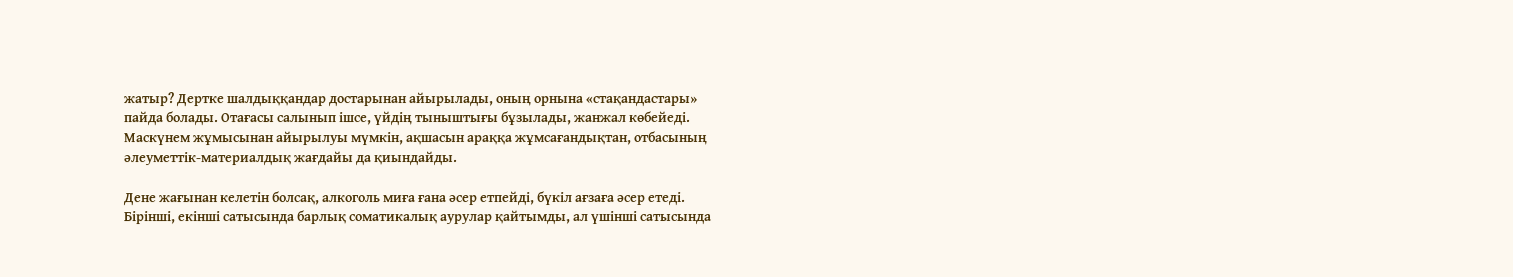жатыр? Дертке шалдыққандар достарынан айырылады, оның орнына «стақандастары» пайда болады. Отағасы салынып ішсе, үйдің тыныштығы бұзылады, жанжал көбейеді. Маскүнем жұмысынан айырылуы мүмкін, ақшасын араққа жұмсағандықтан, отбасының әлеуметтік-материалдық жағдайы да қиындайды.

Дене жағынан келетін болсақ, алкоголь миға ғана әсер етпейді, бүкіл ағзаға әсер етеді. Бірінші, екінші сатысында барлық соматикалық аурулар қайтымды, ал үшінші сатысында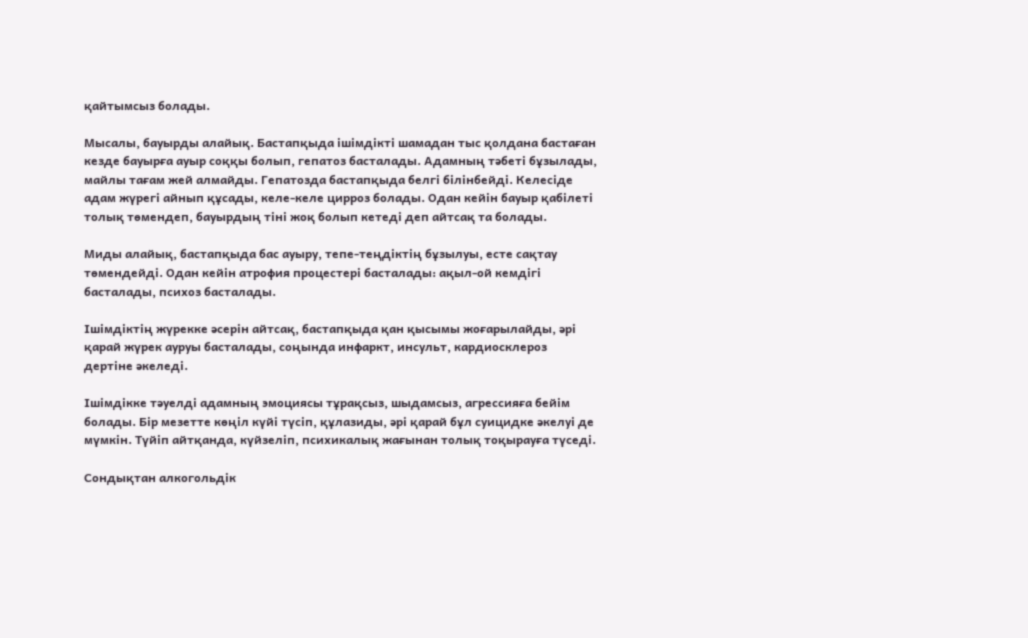қайтымсыз болады.

Мысалы, бауырды алайық. Бастапқыда ішімдікті шамадан тыс қолдана бастаған кезде бауырға ауыр соққы болып, гепатоз басталады. Адамның тәбеті бұзылады, майлы тағам жей алмайды. Гепатозда бастапқыда белгі білінбейді. Келесіде адам жүрегі айнып құсады, келе-келе цирроз болады. Одан кейін бауыр қабілеті толық төмендеп, бауырдың тіні жоқ болып кетеді деп айтсақ та болады.

Миды алайық, бастапқыда бас ауыру, тепе-теңдіктің бұзылуы, есте сақтау төмендейді. Одан кейін атрофия процестері басталады: ақыл-ой кемдігі басталады, психоз басталады.

Ішімдіктің жүрекке әсерін айтсақ, бастапқыда қан қысымы жоғарылайды, әрі қарай жүрек ауруы басталады, соңында инфаркт, инсульт, кардиосклероз дертіне әкеледі.

Ішімдікке тәуелді адамның эмоциясы тұрақсыз, шыдамсыз, агрессияға бейім болады. Бір мезетте көңіл күйі түсіп, құлазиды, әрі қарай бұл суицидке әкелуі де мүмкін. Түйіп айтқанда, күйзеліп, психикалық жағынан толық тоқырауға түседі.

Сондықтан алкогольдік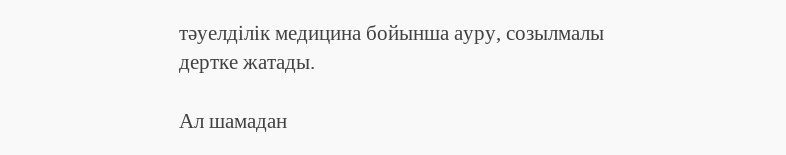тәуелділік медицина бойынша ауру, созылмалы дертке жатады.

Ал шамадан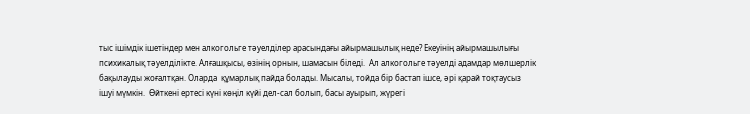тыс ішімдік ішетіндер мен алкогольге тәуелділер арасындағы айырмашылық неде? Екеуінің айырмашылығы психикалық тәуелділікте. Алғашқысы, өзінің орнын, шамасын біледі.  Ал алкогольге тәуелді адамдар мөлшерлік бақылауды жоғалтқан. Оларда  құмарлық пайда болады. Мысалы, тойда бір бастап ішсе, әрі қарай тоқтаусыз ішуі мүмкін.  Өйткені ертесі күні көңіл күйі дел-сал болып, басы ауырып, жүрегі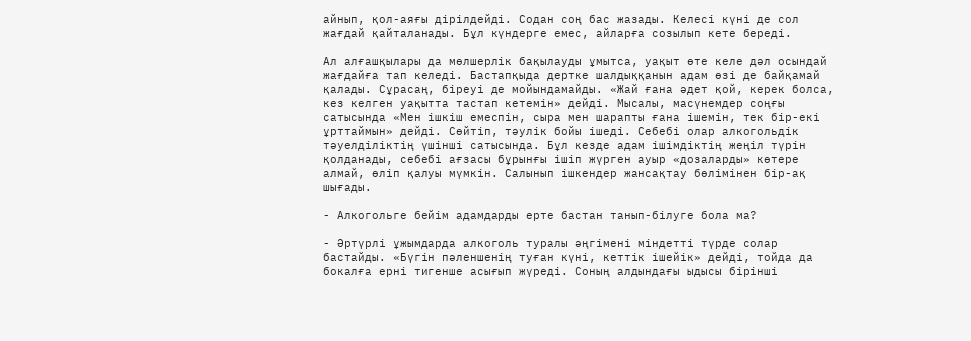айнып, қол-аяғы дірілдейді. Содан соң бас жазады. Келесі күні де сол жағдай қайталанады. Бұл күндерге емес, айларға созылып кете береді.

Ал алғашқылары да мөлшерлік бақылауды ұмытса, уақыт өте келе дәл осындай жағдайға тап келеді. Бастапқыда дертке шалдыққанын адам өзі де байқамай қалады. Сұрасаң, біреуі де мойындамайды. «Жай ғана әдет қой, керек болса, кез келген уақытта тастап кетемін» дейді. Мысалы, масүнемдер соңғы сатысында «Мен ішкіш емеспін, сыра мен шарапты ғана ішемін, тек бір-екі ұрттаймын» дейді. Сөйтіп, тәулік бойы ішеді. Себебі олар алкогольдік тәуелділіктің үшінші сатысында. Бұл кезде адам ішімдіктің жеңіл түрін қолданады, себебі ағзасы бұрынғы ішіп жүрген ауыр «дозаларды» көтере алмай, өліп қалуы мүмкін. Салынып ішкендер жансақтау бөлімінен бір-ақ шығады.

- Алкогольге бейім адамдарды ерте бастан танып-білуге бола ма?

- Әртүрлі ұжымдарда алкоголь туралы әңгімені міндетті түрде солар бастайды. «Бүгін пәленшенің туған күні, кеттік ішейік» дейді, тойда да бокалға ерні тигенше асығып жүреді. Соның алдындағы ыдысы бірінші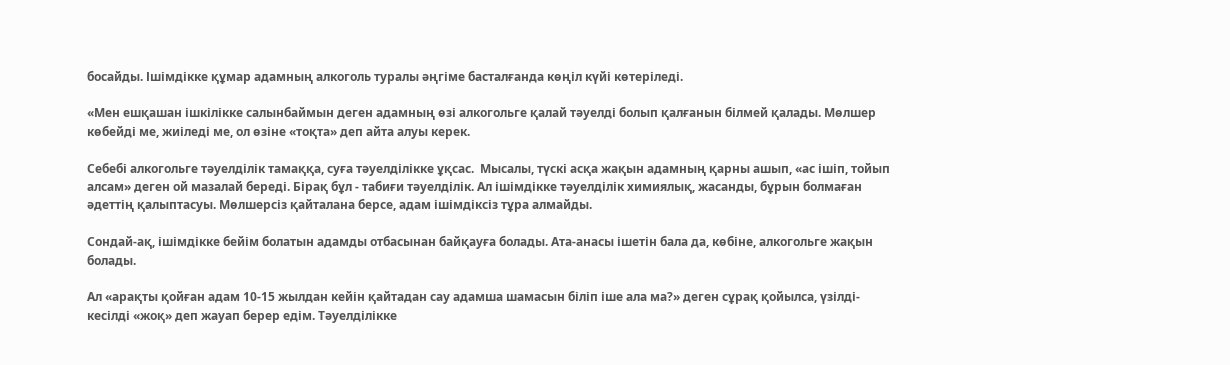босайды. Ішімдікке құмар адамның алкоголь туралы әңгіме басталғанда көңіл күйі көтеріледі.

«Мен ешқашан ішкілікке салынбаймын деген адамның өзі алкогольге қалай тәуелді болып қалғанын білмей қалады. Мөлшер көбейді ме, жиіледі ме, ол өзіне «тоқта» деп айта алуы керек.

Себебі алкогольге тәуелділік тамаққа, суға тәуелділікке ұқсас.  Мысалы, түскі асқа жақын адамның қарны ашып, «ас ішіп, тойып алсам» деген ой мазалай береді. Бірақ бұл - табиғи тәуелділік. Ал ішімдікке тәуелділік химиялық, жасанды, бұрын болмаған әдеттің қалыптасуы. Мөлшерсіз қайталана берсе, адам ішімдіксіз тұра алмайды.

Сондай-ақ, ішімдікке бейім болатын адамды отбасынан байқауға болады. Ата-анасы ішетін бала да, көбіне, алкогольге жақын болады.

Ал «арақты қойған адам 10-15 жылдан кейін қайтадан сау адамша шамасын біліп іше ала ма?» деген сұрақ қойылса, үзілді-кесілді «жоқ» деп жауап берер едім. Тәуелділікке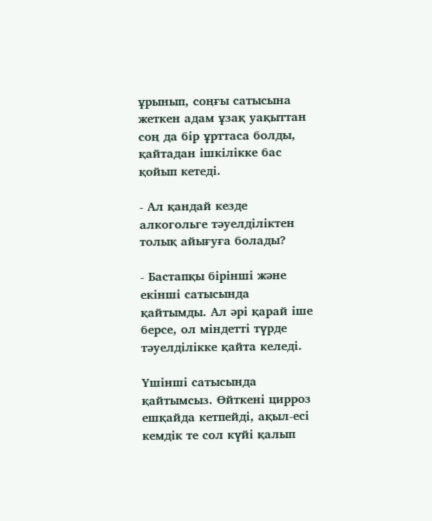ұрынып, соңғы сатысына жеткен адам ұзақ уақыттан соң да бір ұрттаса болды, қайтадан ішкілікке бас қойып кетеді.

- Ал қандай кезде алкогольге тәуелділіктен толық айығуға болады?

- Бастапқы бірінші және екінші сатысында қайтымды. Ал әрі қарай іше берсе, ол міндетті түрде тәуелділікке қайта келеді.

Үшінші сатысында қайтымсыз. Өйткені цирроз ешқайда кетпейді, ақыл-есі кемдік те сол күйі қалып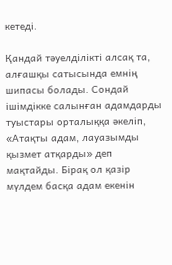кетеді.

Қандай тәуелділікті алсақ та, алғашқы сатысында емнің шипасы болады. Сондай ішімдікке салынған адамдарды туыстары орталыққа әкеліп, «Атақты адам, лауазымды қызмет атқарды» деп мақтайды. Бірақ ол қазір мүлдем басқа адам екенін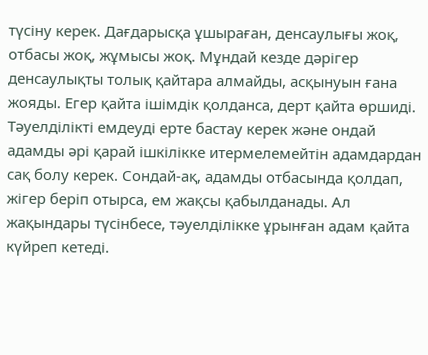түсіну керек. Дағдарысқа ұшыраған, денсаулығы жоқ, отбасы жоқ, жұмысы жоқ. Мұндай кезде дәрігер денсаулықты толық қайтара алмайды, асқынуын ғана жояды. Егер қайта ішімдік қолданса, дерт қайта өршиді. Тәуелділікті емдеуді ерте бастау керек және ондай адамды әрі қарай ішкілікке итермелемейтін адамдардан сақ болу керек. Сондай-ақ, адамды отбасында қолдап, жігер беріп отырса, ем жақсы қабылданады. Ал жақындары түсінбесе, тәуелділікке ұрынған адам қайта күйреп кетеді.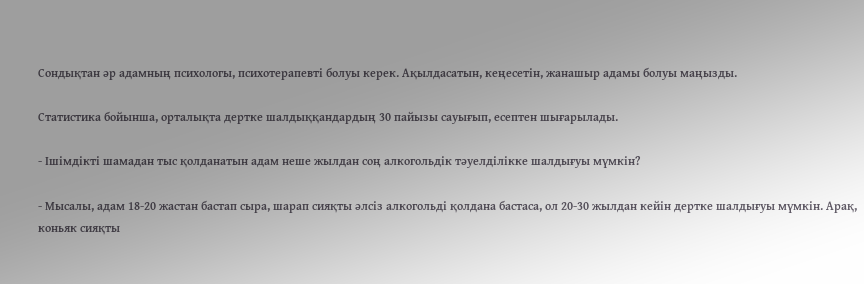Сондықтан әр адамның психологы, психотерапевті болуы керек. Ақылдасатын, кеңесетін, жанашыр адамы болуы маңызды.

Статистика бойынша, орталықта дертке шалдыққандардың 30 пайызы сауығып, есептен шығарылады.

- Ішімдікті шамадан тыс қолданатын адам неше жылдан соң алкогольдік тәуелділікке шалдығуы мүмкін?

- Мысалы, адам 18-20 жастан бастап сыра, шарап сияқты әлсіз алкогольді қолдана бастаса, ол 20-30 жылдан кейін дертке шалдығуы мүмкін. Арақ, коньяк сияқты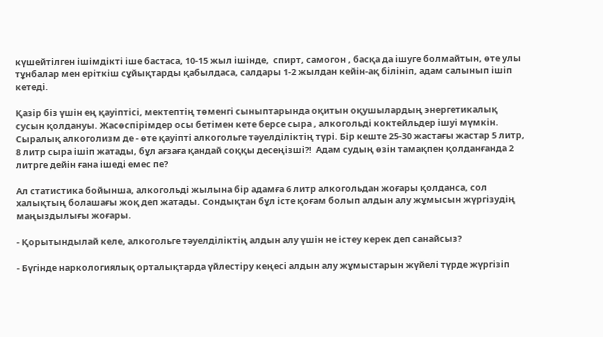күшейтілген ішімдікті іше бастаса, 10-15 жыл ішінде,  спирт, самогон , басқа да ішуге болмайтын, өте улы тұнбалар мен еріткіш сұйықтарды қабылдаса, салдары 1-2 жылдан кейін-ақ білініп, адам салынып ішіп кетеді.

Қазір біз үшін ең қауіптісі, мектептің төменгі сыныптарында оқитын оқушылардың энергетикалық сусын қолдануы. Жасөспірімдер осы бетімен кете берсе сыра , алкогольді коктейльдер ішуі мүмкін. Сыралық алкоголизм де - өте қауіпті алкогольге тәуелділіктің түрі. Бір кеште 25-30 жастағы жастар 5 литр, 8 литр сыра ішіп жатады, бұл ағзаға қандай соққы десеңізші?!  Адам судың өзін тамақпен қолданғанда 2 литрге дейін ғана ішеді емес пе?

Ал статистика бойынша, алкогольді жылына бір адамға 6 литр алкогольдан жоғары қолданса, сол халықтың болашағы жоқ деп жатады. Сондықтан бұл істе қоғам болып алдын алу жұмысын жүргізудің маңыздылығы жоғары.

- Қорытындылай келе, алкогольге тәуелділіктің алдын алу үшін не істеу керек деп санайсыз?

- Бүгінде наркологиялық орталықтарда үйлестіру кеңесі алдын алу жұмыстарын жүйелі түрде жүргізіп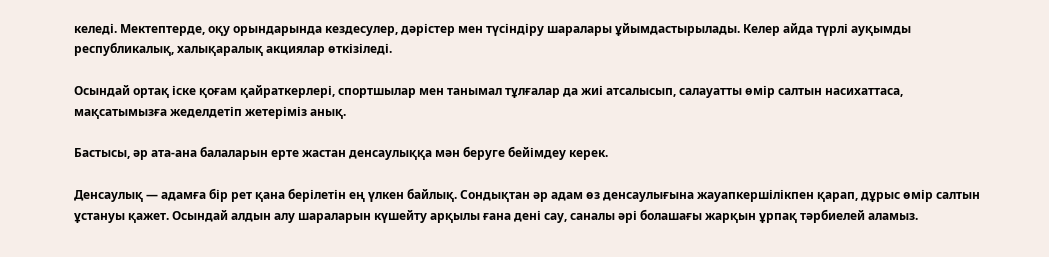келеді. Мектептерде, оқу орындарында кездесулер, дәрістер мен түсіндіру шаралары ұйымдастырылады. Келер айда түрлі ауқымды республикалық, халықаралық акциялар өткізіледі.

Осындай ортақ іске қоғам қайраткерлері, спортшылар мен танымал тұлғалар да жиі атсалысып, салауатты өмір салтын насихаттаса, мақсатымызға жеделдетіп жетеріміз анық.

Бастысы, әр ата-ана балаларын ерте жастан денсаулыққа мән беруге бейімдеу керек.

Денсаулық — адамға бір рет қана берілетін ең үлкен байлық. Сондықтан әр адам өз денсаулығына жауапкершілікпен қарап, дұрыс өмір салтын ұстануы қажет. Осындай алдын алу шараларын күшейту арқылы ғана дені сау, саналы әрі болашағы жарқын ұрпақ тәрбиелей аламыз.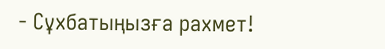- Сұхбатыңызға рахмет!